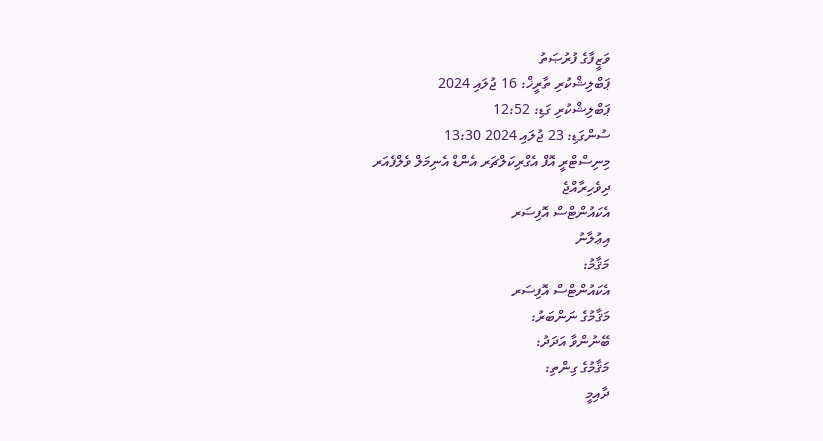ވަޒީފާގެ ފުރުޞަތު
ޕަބްލިޝްކުރި ތާރީޚް: 16 ޖުލައި 2024
ޕަބްލިޝްކުރި ގަޑި: 12:52
ސުންގަޑި: 23 ޖުލައި 2024 13:30
މިނިސްޓްރީ އޮފް އެގްރިކަލްޗަރ އެންޑް އެނިމަލް ވެލްފެއަރ
ދިވެހިރާއްޖެ
އެކައުންޓްސް އޮފިސަރ
އިޢުލާނު
މަޤާމު:
އެކައުންޓްސް އޮފިސަރ
މަޤާމުގެ ނަންބަރު:
ބޭނުންވާ އަދަދު:
މަޤާމުގެ ގިންތި:
ދާއިމީ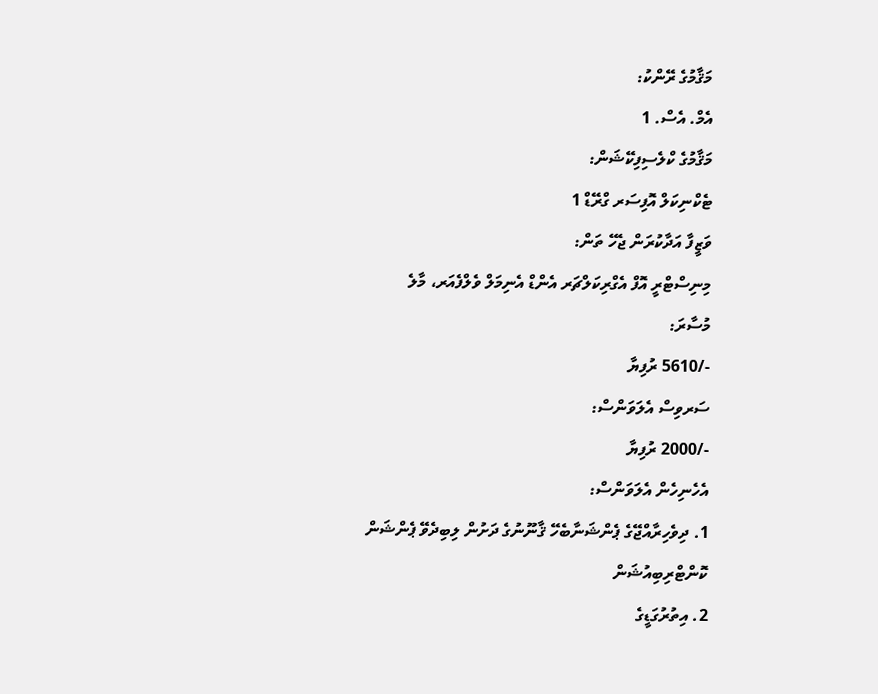މަޤާމުގެ ރޭންކު:
އެމް. އެސް. 1
މަޤާމުގެ ކްލެސިފިކޭޝަން:
ޓެކްނިކަލް އޮފިސަރ ގްރޭޑް 1
ވަޒީފާ އަދާކުރަން ޖެހޭ ތަން:
މިނިސްޓްރީ އޮފް އެގްރިކަލްޗަރ އެންޑް އެނިމަލް ވެލްފެއަރ، މާލެ
މުސާރަ:
-/5610 ރުފިޔާ
ސަރވިސް އެލަވަންސް:
-/2000 ރުފިޔާ
އެހެނިހެން އެލަވަންސް:
1. ދިވެހިރާއްޖޭގެ ޕެންޝަނާބެހޭ ޤާނޫނުގެ ދަށުން ލިބިދެވޭ ޕެންޝަން ކޮންޓްރިބިއުޝަން
2. އިތުރުގަޑީގެ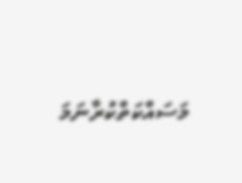މަސައްކަތްކުރާނަމަ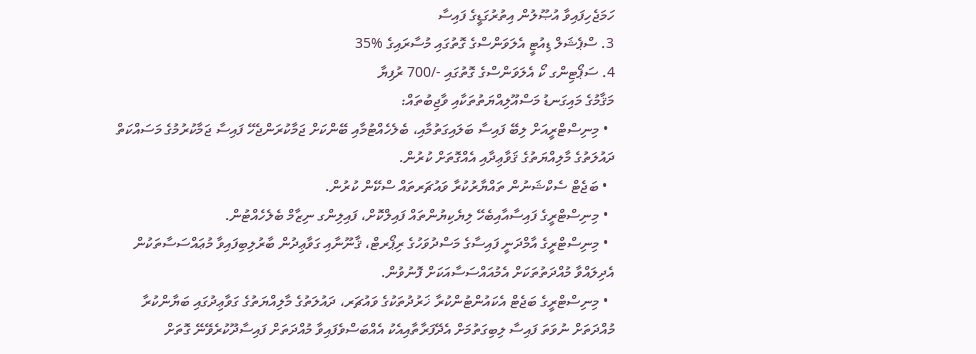ހަމަޖެހިފައިވާ އުޞޫލުން އިތުރުގަޑީގެ ފައިސާ
3. ސްޕެޝަލް ޑިއުޓީ އެލަވަންސްގެ ގޮތުގައި މުސާރައިގެ %35
4. ސަޕޯޓިންގ ކޯ އެލަވަންސްގެ ގޮތުގައި -/700 ރުފިޔާ
މަޤާމުގެ މައިގަނޑު މަސްއޫލިއްޔަތުތަކާއި ވާޖިބުތައް:
  • މިނިސްޓްރީއަށް ލިބޭ ފައިސާ ބަލައިގަތުމާއި، ބެލެހެއްޓުމާއި ބޭންކަށް ޖަމާކުރަންޖެހޭ ފައިސާ ޖަމާކުރުމުގެ މަސައްކަތް ދައުލަތުގެ މާލިއްޔަތުގެ ޤަވާޢިދާއި އެއްގޮތަށް ކުރުން.
  • ބަޖެޓް ސެކްޝަނުން ތައްޔާރުކުރާ ވައުޗަރތައް ސްކޭން ކުރުން.
  • މިނިސްޓްރީގެ ފައިސާއާއިބެހޭ ލިޔެކިޔުންތައް ފައިލްކޮށް، ފައިލިންގ ނިޒާމް ބެލެހެއްޓުން.
  • މިނިސްޓްރީގެ އާމްދަނީ ފައިސާގެ މަސްދުވަހުގެ ރިޕޯރޓް، ޤާނޫނާއި ގަވާޢިދުން ބާރުލިބިފައިވާ މުޢައްސަސާތަކުން އެދިލައްވާ މުއްދަތުތަކަށް އެމުއައްސަސާއަކަށް ފޮނުވުން.
  • މިނިސްޓްރީގެ ބަޖެޓް އެކައުންޓުންކުރާ ޚަރުދުތަކުގެ ވައުޗަރ، ދައުލަތުގެ މާލިއްޔަތުގެ ގަވާޢިދުގައި ބަޔާންކުރާ މުއްދަތަށް ނުވަތަ ފައިސާ ލިބިގަތުމަށް އެދޭފަރާތާއިއެކު އެއްބަސްވެފައިވާ މުއްދަތަށް ފައިސާދޫކުރެވޭނޭ ގޮތަށް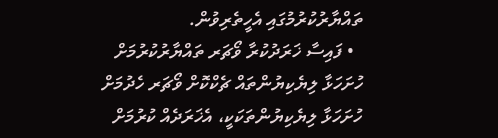ތައްޔާރުކުރުމުގައި އެހީތެރިވުން.
  • ފައިސާ ޚަރަދުކުރާ ވޯޗަރ ތައްޔާރުކުރުމަށް ހުށަހަޅާ ލިޔެކިޔުންތައް ޗެކްކޮށް ވޯޗަރ ހެދުމަށް ހުށަހަޅާ ލިޔެކިޔުންތަކަކީ، އެޚަރަދެއް ކުރުމަށް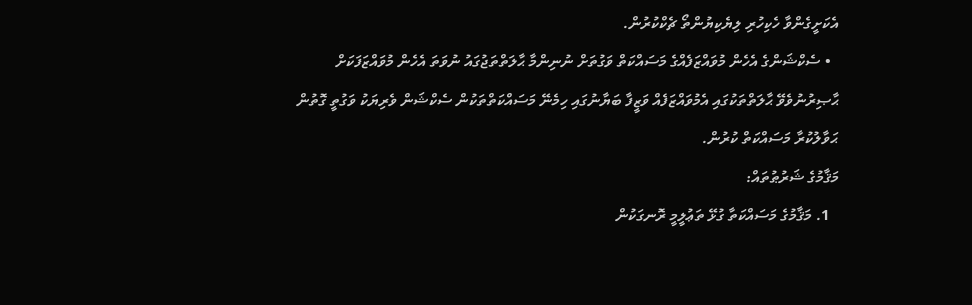އެކަށީގެންވާ ހެކިހުރި ލިޔެކިޔުންތޯ ޗެކްކުރުން.
  • ސެކްޝަންގެ އެހެން މުވައްޒަފެއްގެ މަސައްކަތް ވަގުތަށް ނުނިންމާ ޙާލަތްތަޖުގައު ނުވަތަ އެހެން މުވައްޒަފަކަށް ޙާޞިރުނުވެވޭ ޙާލަތްތަކުގައި އެމުވައްޒަފެއް ވަޒީފާ ބަޔާނުގައި ހިމެނޭ މަސައްކަތްތަކުން ސެކްޝަން ވެރިޔަކު ވަގުތީ ގޮތުން ޙަވާލުކުރާ މަސައްކަތް ކުރުން.
މަޤާމުގެ ޝަރުޠުތައް:
  1. މަޤާމުގެ މަސައްކަތާ ގުޅޭ ތަޢުލީމީ ރޮނގަކުން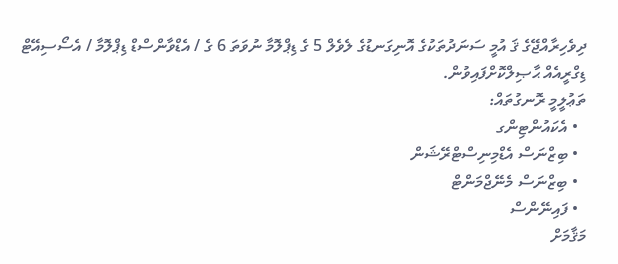ދިވެހިރާއްޖޭގެ ޤަ އުމީ ސަނަދުތަކުގެ އޮނިގަނޑުގެ ލެވެލް 5 ގެ ޑިޕްލޮމާ ނުވަތަ 6 ގެ / އެޑްވާންސްޑް ޑިޕްލޮމާ / އެސޯސިއޭޓް ޑިގްރީއެއް ޙާޞިލްކޮށްފައިވުން.
ތަޢުލީމީ ރޮނގުތައް:
  • އެކައުންޓިންގ
  • ބިޒްނަސް އެޑްމިނިސްޓްރޭޝަން
  • ބިޒްނަސް މެނޭޖްމަންޓް
  • ފައިނޭންސް
މަޤާމަށް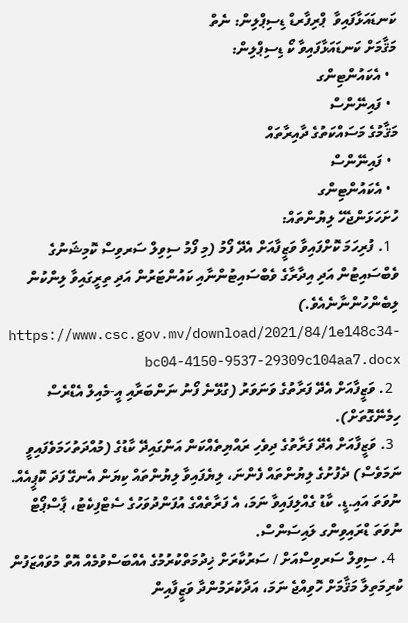ކަނޑައަޅާފައިވާ  ޕްރިފާރޑް ޑިސިޕްލިން: ނެތް
މަޤާމަށް ކަނޑައަޅާފައިވާ ކޯ ޑިސިޕްލިން:
  • އެކައުންޓިންގ
  • ފައިނޭންސް
މަޤާމުގެ މަސައްކަތުގެ ދާއިރާތައް
  • ފައިނޭންސް
  • އެކައުންޓިންގ
ހުށަހަޅަންޖެހޭ ލިޔުންތައް:
  1. ފުރިހަމަ ކޮށްފައިވާ ވަޒީފާއަށް އެދޭ ފޯމު (މި ފޯމު ސިވިލް ސަރވިސް ކޮމިޝަނުގެ ވެބްސައިޓުން އަދި އިދާރާގެ ވެބްސައިޓުންނާއި ކައުންޓަރުން އަދި ތިރީގައިވާ ލިންކުން ލިބެންހުންނާނެއެވެ.)  https://www.csc.gov.mv/download/2021/84/1e148c34-bc04-4150-9537-29309c104aa7.docx
  2. ވަޒީފާއަށް އެދޭ ފަރާތުގެ ވަނަވަރު (ގުޅޭނެ ފޯނު ނަންބަރާއި އީ-މެއިލް އެޑްރެސް ހިމެނޭގޮތަށް).
  3. ވަޒީފާއަށް އެދޭ ފަރާތުގެ ދިވެހި ރައްޔިތެއްކަން އަންގައިދޭ ކާޑުގެ (މުއްދަތުހަމަވެފައިވީ ނަމަވެސް) ދެފުށުގެ ލިޔުންތައް ފެންނަ، ލިޔެފައިވާ ލިޔުންތައް ކިޔަން އެނގޭ ފަދަ ކޮޕީއެއް. ނުވަތަ އައި.ޑީ. ކާޑު ގެއްލިފައިވާ ނަމަ، އެ ފަރާތެއްގެ އުފަންދުވަހުގެ ސެޓްފިކެޓު، ޕާސްޕޯޓް ނުވަތަ ޑްރައިވިންގ ލައިސަންސް.
  4. ސިވިލް ސަރވިސްއަށް / ސަރުކާރަށް ޚިދުމަތްކުރުމުގެ އެއްބަސްވުމެއް އޮތް މުވައްޒަފުން ކުރިމަތިލާ މަޤާމަށް ހޮވިއްޖެ ނަމަ، އަދާކުރަމުންދާ ވަޒީފާއިން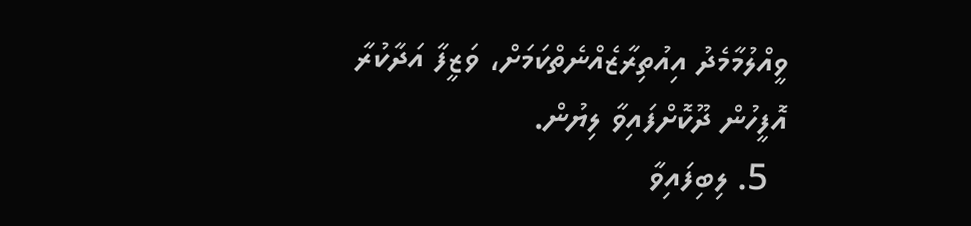ވީއްލުމާމެދު އިއުތިރާޒެއްނެތްކަމަށް، ވަޒީފާ އަދާކުރާ އޮފީހުން ދޫކޮށްފައިވާ ލިޔުން.
  5. ލިބިފައިވާ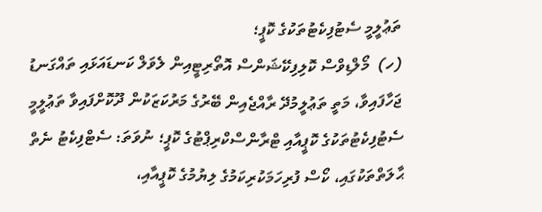ތަޢުލީމީ ސެޓުފިކެޓުތަކުގެ ކޮޕީ؛
(ހ)  މޯލްޑިވްސް ކޮލިފިކޭޝަންސް އޮތޯރިޓީއިން ލެވަލް ކަނޑައަޅައި ތައްގަނޑު ޖަހާފައިވާ، މަތީ ތަޢުލީމުދޭ ރާއްޖެއިން ބޭރުގެ މަރުކަޒަކުން ދޫކޮށްފައިވާ ތަޢުލީމީ ސެޓުފިކެޓުތަކުގެ ކޮޕީއާއި ޓްރާންސްކްރިޕްޓުގެ ކޮޕީ؛ ނުވަތަ: ސެޓްފިކެޓު ނެތް ޙާލަތްތަކުގައި، ކޯސް ފުރިހަމަކުރިކަމުގެ ލިޔުމުގެ ކޮޕީއާއި،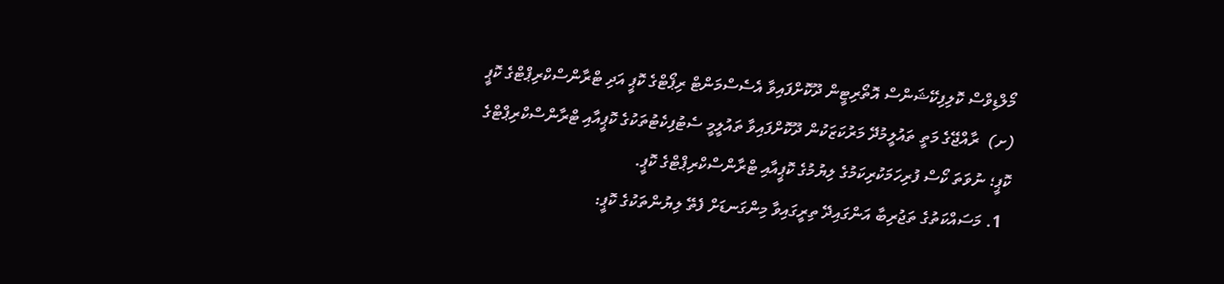މޯލްޑިވްސް ކޮލިފިކޭޝަންސް އޮތޯރިޓީން ދޫކޮށްފައިވާ އެސެސްމަންޓް ރިޕޯޓްގެ ކޮޕީ އަދި ޓްރާންސްކްރިޕްޓްގެ ކޮޕީ
(ށ)  ރާއްޖޭގެ މަތީ ތައުލީމުދޭ މަރުކަޒަކުން ދޫކޮށްފައިވާ ތައުލީމީ ސެޓުފިކެޓުތަކުގެ ކޮޕީއާއި ޓްރާންސްކްރިޕްޓްގެ ކޮޕީ؛ ނުވަތަ ކޯސް ފުރިހަމަކުރިކަމުގެ ލިޔުމުގެ ކޮޕީއާއި ޓްރާންސްކްރިޕްޓްގެ ކޮޕީ.
  1. މަސައްކަތުގެ ތަޖުރިބާ އަންގައިދޭ ތިރީގައިވާ މިންގަނޑަށް ފެތޭ ލިޔުންތަކުގެ ކޮޕީ: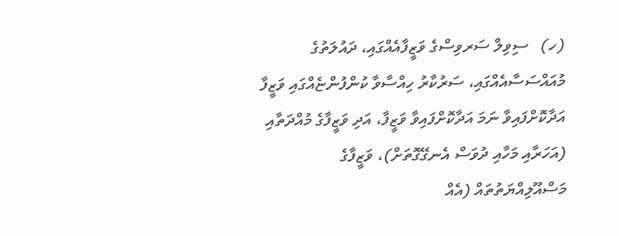(ހ)   ސިވިލް ސަރވިސްގެ ވަޒީފާއެއްގައި، ދައުލަތުގެ މުއައްސަސާއެއްގައި، ސަރުކާރު ހިއްސާވާ ކުންފުންޏެއްގައި ވަޒީފާ އަދާކޮށްފައިވާ ނަމަ އަދާކޮށްފައިވާ ވަޒީފާ، އަދި ވަޒީފާގެ މުއްދަތާއި (އަހަރާއި މަހާއި ދުވަސް އެނގޭގޮތަށް)، ވަޒީފާގެ މަސްއޫލިއްޔަތުތައް (އެއް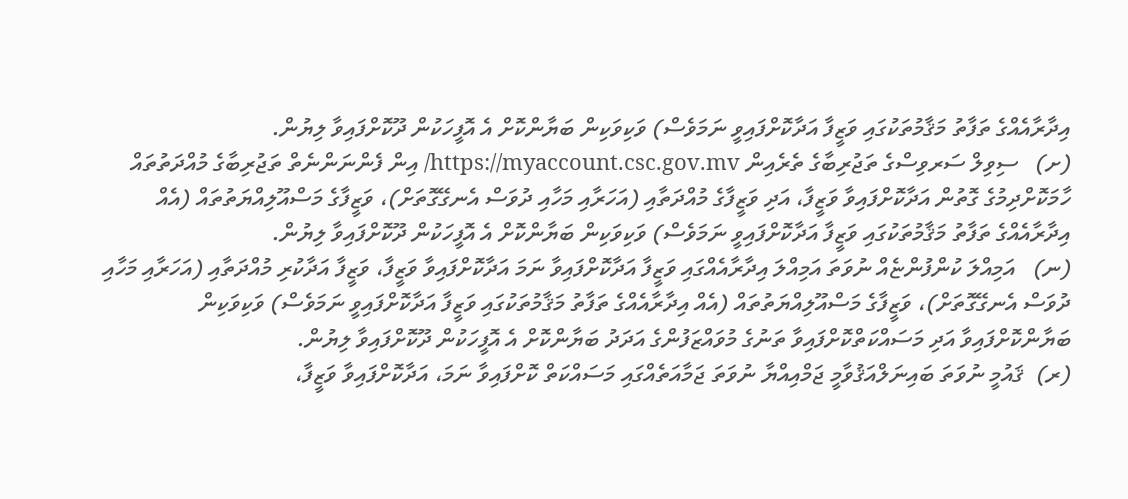އިދާރާއެއްގެ ތަފާތު މަޤާމުތަކުގައި ވަޒީފާ އަދާކޮށްފައިވީ ނަމަވެސް) ވަކިވަކިން ބަޔާންކޮށް އެ އޮފީހަކުން ދޫކޮށްފައިވާ ލިޔުން.
(ށ)   ސިވިލް ސަރވިސްގެ ތަޖުރިބާގެ ތެރެއިން https://myaccount.csc.gov.mv/ އިން ފެންނަންނެތް ތަޖުރިބާގެ މުއްދަތުތައް ހާމަކޮށްދިމުގެ ގޮތުން އަދާކޮށްފައިވާ ވަޒީފާ، އަދި ވަޒީފާގެ މުއްދަތާއި (އަހަރާއި މަހާއި ދުވަސް އެނގޭގޮތަށް)، ވަޒީފާގެ މަސްއޫލިއްޔަތުތައް (އެއް އިދާރާއެއްގެ ތަފާތު މަޤާމުތަކުގައި ވަޒީފާ އަދާކޮށްފައިވީ ނަމަވެސް) ވަކިވަކިން ބަޔާންކޮށް އެ އޮފީހަކުން ދޫކޮށްފައިވާ ލިޔުން.
(ނ)   އަމިއްލަ ކުންފުންޏެއް ނުވަތަ އަމިއްލަ އިދާރާއެއްގައި ވަޒީފާ އަދާކޮށްފައިވާ ނަމަ އަދާކޮށްފައިވާ ވަޒީފާ، ވަޒީފާ އަދާކުރި މުއްދަތާއި (އަހަރާއި މަހާއި ދުވަސް އެނގޭގޮތަށް)، ވަޒީފާގެ މަސްއޫލިއްޔަތުތައް (އެއް އިދާރާއެއްގެ ތަފާތު މަޤާމުތަކުގައި ވަޒީފާ އަދާކޮށްފައިވީ ނަމަވެސް) ވަކިވަކިން ބަޔާންކޮށްފައިވާ އަދި މަސައްކަތްކޮށްފައިވާ ތަނުގެ މުވައްޒަފުންގެ އަދަދު ބަޔާންކޮށް އެ އޮފީހަކުން ދޫކޮށްފައިވާ ލިޔުން.
(ރ)  ޤައުމީ ނުވަތަ ބައިނަލްއަޤުވާމީ ޖަމްއިއްޔާ ނުވަތަ ޖަމާއަތެއްގައި މަސައްކަތް ކޮށްފައިވާ ނަމަ، އަދާކޮށްފައިވާ ވަޒީފާ،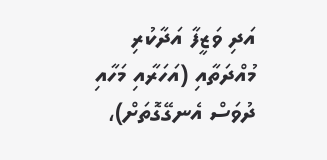އަދި ވަޒީފާ އަދާކުރި މުއްދަތާއި (އަހަރާއި މަހާއި ދުވަސް އެނގޭގޮތަށް)،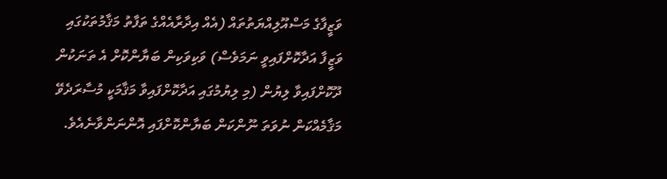ވަޒީފާގެ މަސްއޫލިއްޔަތުތައް (އެއް އިދާރާއެއްގެ ތަފާތު މަޤާމުތަކުގައި ވަޒީފާ އަދާކޮށްފައިވީ ނަމަވެސް) ވަކިވަކިން ބަޔާންކޮށް އެ ތަނަކުން ދޫކޮށްފައިވާ ލިޔުން (މި ލިޔުމުގައި އަދާކޮށްފައިވާ މަޤާމަކީ މުސާރަދެވޭ މަޤާމެއްކަން ނުވަތަ ނޫންކަން ބަޔާންކޮށްފައި އޮންނަންވާނެއެވެ.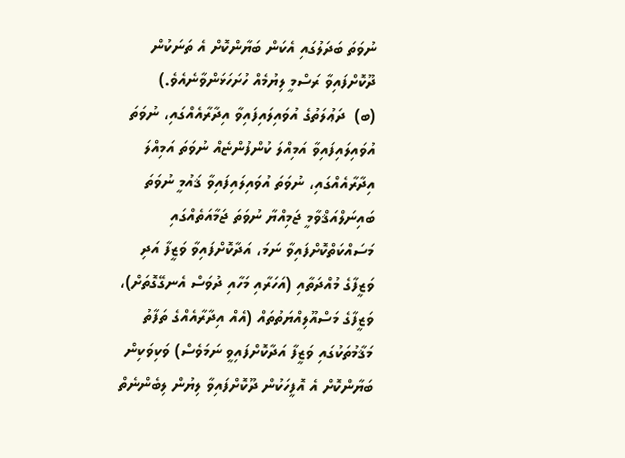ނުވަތަ ބަދަލުގައި އެކަން ބަޔާންކޮށް އެ ތަނަކުން ދޫކޮށްފައިވާ ރަސްމީ ލިޔުމެއް ހުށަހަޅަންވާނެއެވެ.)
(ބ)  ދަޢުލަތުގެ އުވައިލައިފައިވާ އިދާރާއެއްގައި، ނުވަތަ އުވައިލައިފައިވާ އަމިއްލަ ކުންފުންޏެއް ނުވަތަ އަމިއްލަ އިދާރާއެއްގައި، ނުވަތަ އުވައިލައިފައިވާ ޤައުމީ ނުވަތަ ބައިނަލްއަޤްވާމީ ޖަމިއްޔާ ނުވަތަ ޖަމާއަތެއްގައި މަސައްކަތްކޮށްފައިވާ ނަމަ، އަދާކޮށްފައިވާ ވަޒީފާ އަދި ވަޒީފާގެ މުއްދަތާއި (އަހަރާއި މަހާއި ދުވަސް އެނގޭގޮތަށް)، ވަޒީފާގެ މަސްއޫލިއްޔަތުތައް (އެއް އިދާރާއެއްގެ ތަފާތު މަޤާމުތަކުގައި ވަޒީފާ އަދާކޮށްފައިވީ ނަމަވެސް) ވަކިވަކިން ބަޔާންކޮށް އެ އޮފީހަކުން ދޫކޮށްފައިވާ ލިޔުން ލިބެންނެތް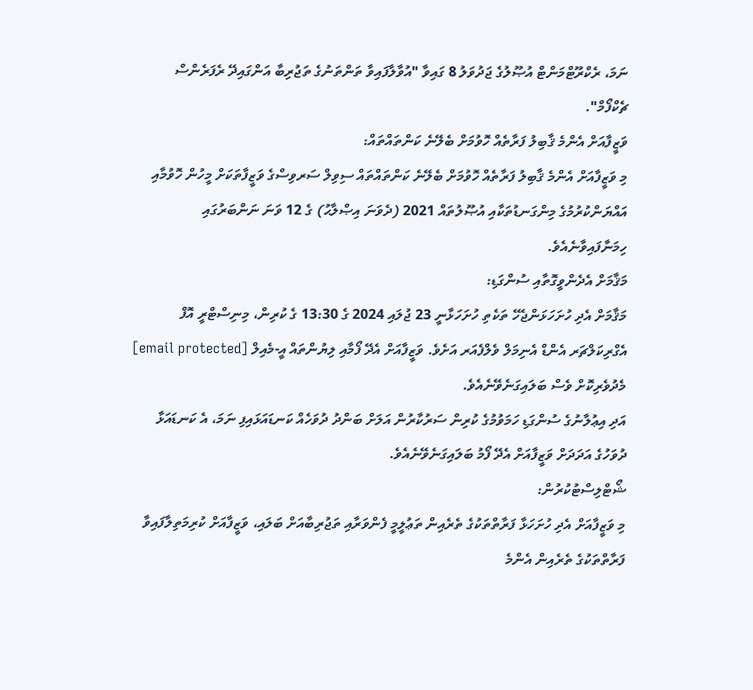ނަމަ، ރެކްރޫޓްމަންޓް އުޞޫލުގެ ޖަދުވަލު 8 ގައިވާ "އުވާލާފައިވާ ތަންތަނުގެ ތަޖުރިބާ އަންގައިދޭ ރެފަރެންސް ޗެކްފޯމް".
ވަޒީފާއަށް އެންމެ ޤާބިލު ފަރާތެއް ހޮވުމަށް ބެލޭނެ ކަންތައްތައް:
މި ވަޒީފާއަށް އެންމެ ޤާބިލު ފަރާތެއް ހޮވުމަށް ބެލޭނެ ކަންތައްތައް ސިވިލް ސަރވިސްގެ ވަޒީފާތަކަށް މީހުން ހޮވުމާއި އައްޔަންކުރުމުގެ މިންގަނޑުތަކާއި އުޞޫލުތައް 2021 (ދެވަނަ އިޞްލާޙު) ގެ 12 ވަނަ ނަންބަރުގައި ހިމަނާފައިވާނެއެވެ.
މަޤާމަށް އެދެންވީގޮތާއި ސުންގަޑި:
މަޤާމަށް އެދި ހުށަހަޅަންޖެހޭ ތަކެތި ހުށަހަޅާނީ 23 ޖުލައި 2024 ގެ 13:30 ގެ ކުރިން، މިނިސްޓްރީ އޮފް އެގްރިކަލްޗަރ އެންޑް އެނިމަލް ވެލްފެއަރ އަށެވެ. ވަޒީފާއަށް އެދޭ ފޯމާއި ލިޔުންތައް އީ-މެއިލް [email protected] މެދުވެރިކޮށް ވެސް ބަލައިގަނެވޭނެއެވެ.
އަދި އިޢުލާނުގެ ސުންގަޑި ހަމަވުމުގެ ކުރިން ސަރުކާރުން އަލަށް ބަންދު ދުވަހެއް ކަނޑައަޅައިފި ނަމަ، އެ ކަނޑައަޅާ ދުވަހުގެ އަދަދަށް ވަޒީފާއަށް އެދޭ ފޯމު ބަލައިގަނެވޭނެއެވެ.
ޝޯޓްލިސްޓުކުރުން:
މި ވަޒީފާއަށް އެދި ހުށަހަޅާ ފަރާތްތަކުގެ ތެރެއިން ތަޢުލީމީ ފެންވަރާއި ތަޖުރިބާއަށް ބަލައި، ވަޒީފާއަށް ކުރިމަތިލާފައިވާ ފަރާތްތަކުގެ ތެރެއިން އެންމެ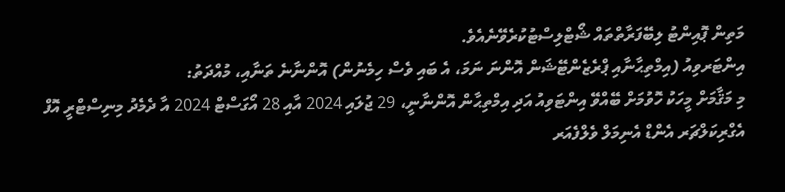މަތިން ޕޮއިންޓު ލިބޭފަރާތްތައް ޝޯޓްލިސްޓުކުރެވޭނެއެވެ.
އިންޓަރވިއު (އިމްތިޙާނާއި ޕްރެޒެންޓޭޝަން އޮންނަ ނަމަ، އެ ބައި ވެސް ހިމެނުން) އޮންނާނެ ތަނާއި، މުއްދަތު:
މި މަޤާމަށް މީހަކު ހޮވުމަށް ބޭއްވޭ އިންޓަވިއު އަދި އިމްތިޙާން އޮންނާނީ، 29 ޖުލައި 2024 އާއި 28 އޯގަސްޓް 2024 އާ ދެމެދު މިނިސްޓްރީ އޮފް އެގްރިކަލްޗަރ އެންޑް އެނިމަލް ވެލްފެއަރ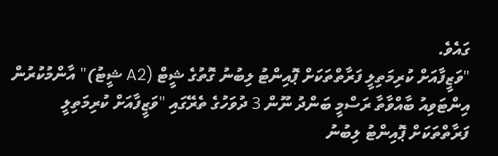ގައެވެ.
"ވަޒީފާއަށް ކުރިމަތިލީ ފަރާތްތަކަށް ޕޮއިންޓު ލިބުނު ގޮތުގެ ޝީޓް (A2 ޝީޓު)" އާންމުކުރުން
އިންޓަވިއު ބާއްވާތާ ރަސްމީ ބަންދު ނޫން 3 ދުވަހުގެ ތެރޭގައި "ވަޒީފާއަށް ކުރިމަތިލީ ފަރާތްތަކަށް ޕޮއިންޓު ލިބުނު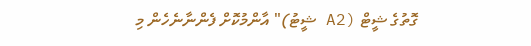ގޮތުގެ ޝީޓް (A2 ޝީޓު)" އާންމުކޮށް ފެންނާނެހެން މި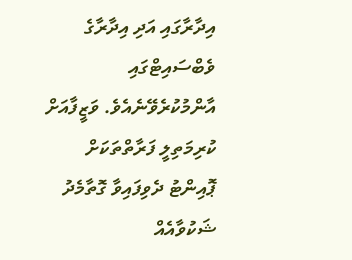އިދާރާގައި އަދި އިދާރާގެ ވެބްސައިޓްގައި އާންމުކުރެވޭނެއެވެ. ވަޒީފާއަށް ކުރިމަތިލީ ފަރާތްތަކަށް ޕޮއިންޓު ދެވިފައިވާ ގޮތާމެދު ޝަކުވާއެއް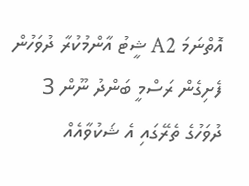އޮތްނަމަ A2 ޝީޓު އާންމުކުރާ ދުވަހުން ފެށިގެން ރަސްމީ ބަންދު ނޫން 3 ދުވަހުގެ ތެރޭގައި އެ ޝަކުވާއެއް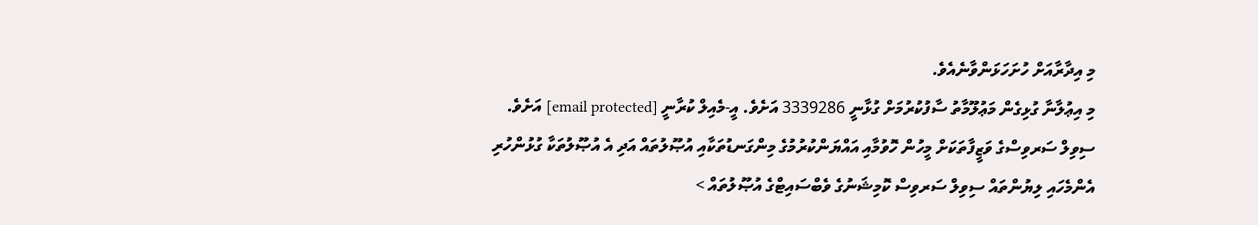މި އިދާރާއަށް ހުށަހަޅަންވާނެއެވެ.
މި އިޢުލާނާ ގުޅިގެން މަޢުލޫމާތު ސާފުކުރުމަށް ގުޅާނީ 3339286 އަށެވެ. އީ-މެއިލް ކުރާނީ [email protected] އަށެވެ.
ސިވިލް ސަރވިސްގެ ވަޒީފާތަކަށް މީހުން ހޮވުމާއި އައްޔަންކުރުމުގެ މިންގަނޑުތަކާއި އުޞޫލުތައް އަދި އެ އުޞޫލުތަކާ ގުޅުންހުރި އެންމެހައި ލިޔުންތައް ސިވިލް ސަރވިސް ކޮމިޝަނުގެ ވެބްސައިޓްގެ އުޞޫލުތައް >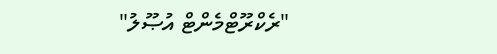"ރެކްރޫޓްމެންޓް އުޞޫލު"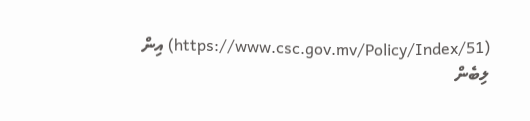(https://www.csc.gov.mv/Policy/Index/51) އިން ލިބެން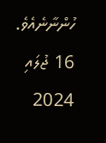ހުންނާނެއެވެ.
16 ޖުލައި 2024